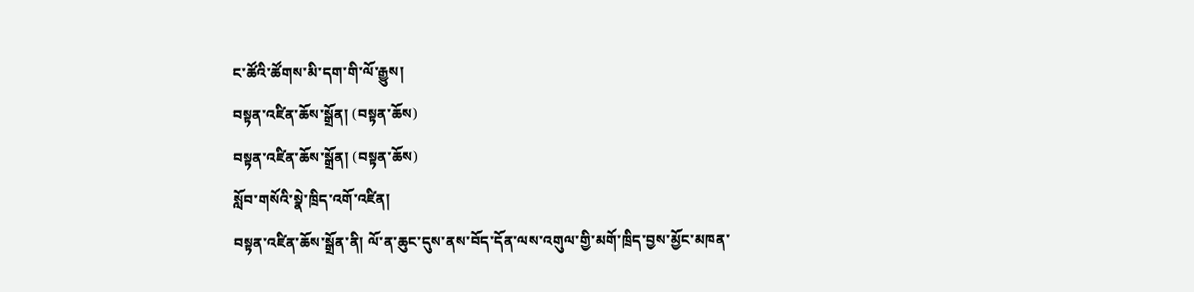ང་ཚོའི་ཚོགས་མི་དག་གི་ལོ་རྒྱུས།
བསྟན་འཛིན་ཆོས་སྒྲོན། (བསྟན་ཆོས)
བསྟན་འཛིན་ཆོས་སྒྲོན། (བསྟན་ཆོས)
སློབ་གསོའི་སྣེ་ཁྲིད་འགོ་འཛིན།
བསྟན་འཛིན་ཆོས་སྒྲོན་ནི། ལོ་ན་ཆུང་དུས་ནས་བོད་དོན་ལས་འགུལ་གྱི་མགོ་ཁྲིད་བྱས་མྱོང་མཁན་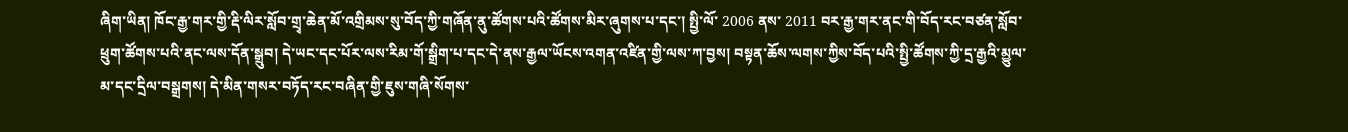ཞིག་ཡིན། ཁོང་རྒྱ་གར་གྱི་རྡི་ལིར་སློབ་གྲྭ་ཆེན་མོ་འགྲིམས་སུ་བོད་ཀྱི་གཞོན་ནུ་ཚོགས་པའི་ཚོགས་མིར་ཞུགས་པ་དང་། སྤྱི་ལོ་ 2006 ནས་ 2011 བར་རྒྱ་གར་ནང་གི་བོད་རང་བཙན་སློབ་ཕྲུག་ཚོགས་པའི་ནང་ལས་དོན་སྒྲུབ། དེ་ཡང་དང་པོར་ལས་རིམ་གོ་སྒྲིག་པ་དང་དེ་ནས་རྒྱལ་ཡོངས་འགན་འཛིན་གྱི་ལས་ཀ་བྱས། བསྟན་ཆོས་ལགས་ཀྱིས་བོད་པའི་སྤྱི་ཚོགས་ཀྱི་དྲ་རྒྱའི་མྱུལ་མ་དང་དྲིལ་བསྒྲགས། དེ་མིན་གསར་བཏོད་རང་བཞིན་གྱི་ཇུས་གཞི་སོགས་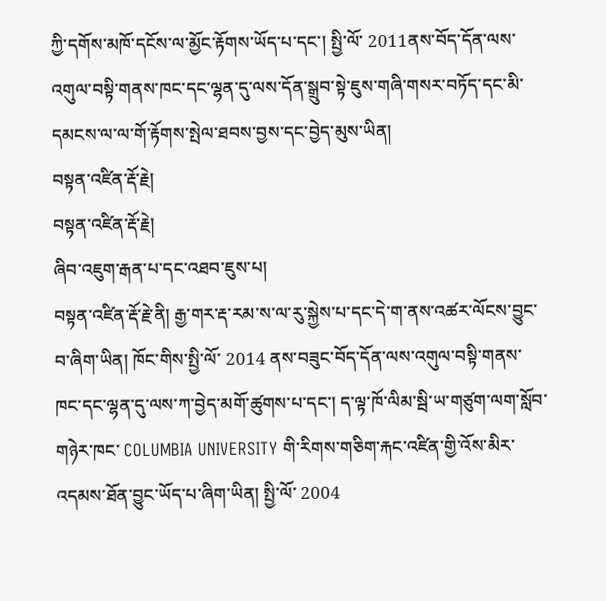ཀྱི་དགོས་མཁོ་དངོས་ལ་མྱོང་རྟོགས་ཡོད་པ་དང་། སྤྱི་ལོ་ 2011ནས་བོད་དོན་ལས་འགུལ་བསྟི་གནས་ཁང་དང་ལྷན་དུ་ལས་དོན་སྒྲུབ་སྟེ་ཇུས་གཞི་གསར་བཏོད་དང་མི་དམངས་ལ་ལ་གོ་རྟོགས་སྤེལ་ཐབས་བྱས་དང་བྱེད་མུས་ཡིན།
བསྟན་འཛིན་རྡོ་རྗེ།
བསྟན་འཛིན་རྡོ་རྗེ།
ཞིབ་འཇུག་རྒན་པ་དང་འཐབ་ཇུས་པ།
བསྟན་འཛིན་རྡོ་རྗེ་ནི། རྒྱ་གར་རྡ་རམ་ས་ལ་རུ་སྐྱེས་པ་དང་དེ་ག་ནས་འཚར་ལོངས་བྱུང་བ་ཞིག་ཡིན། ཁོང་གིས་སྤྱི་ལོ་ 2014 ནས་བཟུང་བོད་དོན་ལས་འགུལ་བསྟི་གནས་ཁང་དང་ལྷན་དུ་ལས་ཀ་བྱེད་མགོ་ཚུགས་པ་དང་། ད་ལྟ་ཁོ་ལིམ་སྦི་ཡ་གཙུག་ལག་སློབ་གཉེར་ཁང་ COLUMBIA UNIVERSITY གི་རིགས་གཅིག་རྐང་འཛིན་གྱི་འོས་མིར་འདམས་ཐོན་བྱུང་ཡོད་པ་ཞིག་ཡིན། སྤྱི་ལོ་ 2004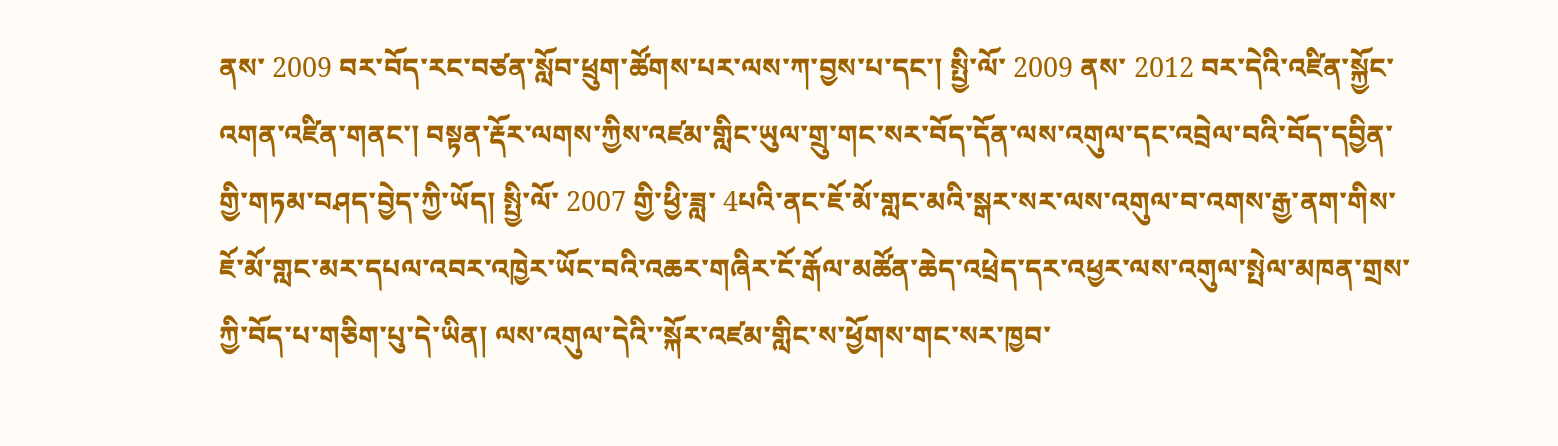ནས་ 2009 བར་བོད་རང་བཙན་སློབ་ཕྲུག་ཚོགས་པར་ལས་ཀ་བྱས་པ་དང་། སྤྱི་ལོ་ 2009 ནས་ 2012 བར་དེའི་འཛིན་སྐྱོང་འགན་འཛིན་གནང་། བསྟན་རྡོར་ལགས་ཀྱིས་འཛམ་གླིང་ཡུལ་གྲུ་གང་སར་བོད་དོན་ལས་འགུལ་དང་འབྲེལ་བའི་བོད་དབྱིན་གྱི་གཏམ་བཤད་བྱེད་ཀྱི་ཡོད། སྤྱི་ལོ་ 2007 གྱི་ཕྱི་ཟླ་ 4པའི་ནང་ཇོ་མོ་གླང་མའི་སྒར་སར་ལས་འགུལ་བ་འགས་རྒྱ་ནག་གིས་ཇོ་མོ་གླང་མར་དཔལ་འབར་འཁྱེར་ཡོང་བའི་འཆར་གཞིར་ངོ་རྒོལ་མཚོན་ཆེད་འཕྲེད་དར་འཕྱར་ལས་འགུལ་སྤེལ་མཁན་གྲས་ཀྱི་བོད་པ་གཅིག་པུ་དེ་ཡིན། ལས་འགུལ་དེའི་་སྐོར་འཛམ་གླིང་ས་ཕྱོགས་གང་སར་ཁྱབ་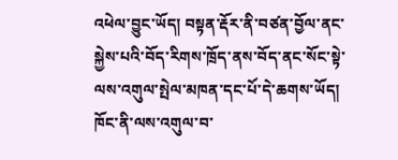འཕེལ་བྱུང་ཡོད། བསྟན་རྡོར་ནི་བཙན་བྱོལ་ནང་སྐྱེས་པའི་བོད་རིགས་ཁྲོད་ནས་བོད་ནང་སོང་སྟེ་ལས་འགུལ་སྤེལ་མཁན་དང་པོ་དེ་ཆགས་ཡོད། ཁོང་ནི་ལས་འགུལ་བ་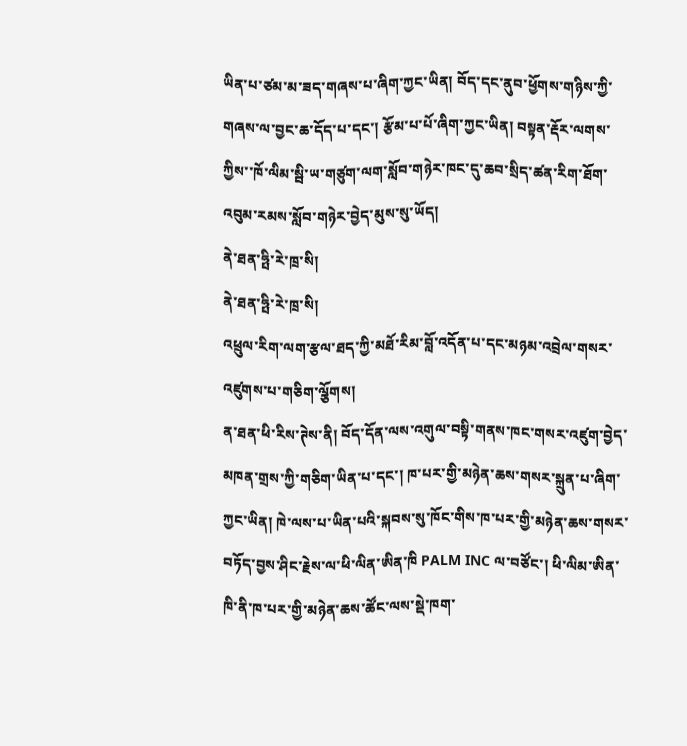ཡིན་པ་ཙམ་མ་ཟད་གཞས་པ་ཞིག་ཀྱང་ཡིན། བོད་དང་ནུབ་ཕྱོགས་གཉིས་ཀྱི་གཞས་ལ་བྱང་ཆ་དོད་པ་དང་། རྩོམ་པ་པོ་ཞིག་ཀྱང་ཡིན། བསྟན་རྡོར་ལགས་ཀྱིས་་ཁོ་ལིམ་སྦི་ཡ་གཙུག་ལག་སློབ་གཉེར་ཁང་དུ་ཆབ་སྲིད་ཚན་རིག་ཐོག་འབུམ་རམས་སློབ་གཉེར་བྱེད་མུས་སུ་ཡོད།
ནེ་ཐན་ཧྤི་རེ་ཁྲ་སི།
ནེ་ཐན་ཧྤི་རེ་ཁྲ་སི།
འཕྲུལ་རིག་ལག་རྩལ་ཐད་ཀྱི་མཐོ་རིམ་བློ་འདོན་པ་དང་མཉམ་འབྲེལ་གསར་འཛུགས་པ་གཅིག་ལྕོགས།
ན་ཐན་ཕི་རིས་ཊེས་ནི། བོད་དོན་ལས་འགུལ་བསྟི་གནས་ཁང་གསར་འཛུག་བྱེད་མཁན་གྲས་ཀྱི་གཅིག་ཡིན་པ་དང་། ཁ་པར་གྱི་མཉེན་ཆས་གསར་སྐྲུན་པ་ཞིག་ཀྱང་ཡིན། ཁེ་ལས་པ་ཡིན་པའི་སྐབས་སུ་ཁོང་གིས་ཁ་པར་གྱི་མཉེན་ཆས་གསར་བཏོད་བྱས་ཤིང་རྗེས་ལ་ཕི་ལིན་ཨིན་ཁི PALM INC ལ་བཙོང་། ཕི་ལིམ་ཨིན་ཁི་ནི་ཁ་པར་གྱི་མཉེན་ཆས་ཚོང་ལས་སྡེ་ཁག་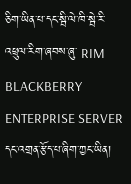ཅིག་ཡིན་པ་དང་སྦི་ལེ་ཁི་སྦེ་རི་འཕྲུལ་རིག་ཞབས་ཞུ་ RIM BLACKBERRY ENTERPRISE SERVER དང་འགྲན་རྩོད་པ་ཞིག་ཀྱང་ཡིན།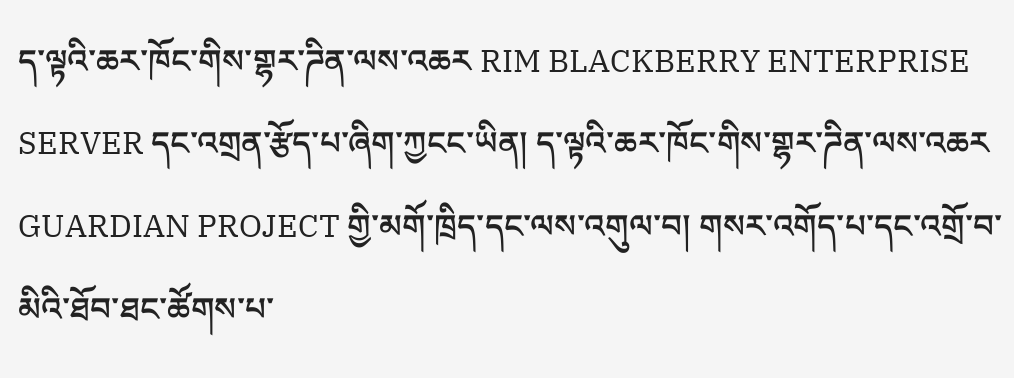ད་ལྟའི་ཆར་ཁོང་གིས་གྷར་ཌིན་ལས་འཆར RIM BLACKBERRY ENTERPRISE SERVER དང་འགྲན་རྩོད་པ་ཞིག་ཀྱངང་ཡིན། ད་ལྟའི་ཆར་ཁོང་གིས་གྷར་ཌིན་ལས་འཆར GUARDIAN PROJECT གྱི་མགོ་ཁྲིད་དང་ལས་འགུལ་བ། གསར་འགོད་པ་དང་འགྲོ་བ་མིའི་ཐོབ་ཐང་ཚོགས་པ་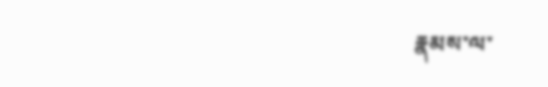རྣམས་ལ་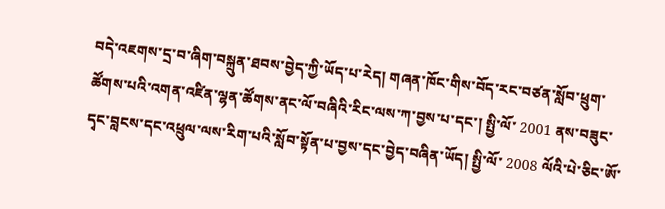བདེ་འཇགས་དྲ་བ་ཞིག་བསྐྲུན་ཐབས་བྱེད་ཀྱི་ཡོད་པ་རེད། གཞན་ཁོང་གིས་བོད་རང་བཙན་སློབ་ཕྲུག་ཚོགས་པའི་འགན་འཛིན་ལྷན་ཚོགས་ནང་ལོ་བཞིའི་རིང་ལས་ཀ་བྱས་པ་དང་། སྤྱི་ལོ་ 2001 ནས་བཟུང་དྭང་བླངས་དང་འཕྲུལ་ལས་རིག་པའི་སློབ་སྟོན་པ་བྱས་དང་བྱེད་བཞིན་ཡོད། སྤྱི་ལོ་ 2008 ལོའི་པེ་ཅིང་ཨོ་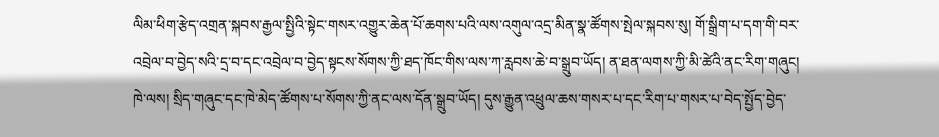ལིམ་ཕིག་རྩེད་འགྲན་སྐབས་རྒྱལ་སྤྱིའི་སྟེང་གསར་འགྱུར་ཆེན་པོ་ཆགས་པའི་ལས་འགུལ་འདྲ་མིན་སྣ་ཚོགས་སྤེལ་སྐབས་སུ། གོ་སྒྲིག་པ་དག་གི་བར་འབྲེལ་བ་བྱེད་སའི་དྲ་བ་དང་འབྲེལ་བ་བྱེད་སྟངས་སོགས་ཀྱི་ཐད་ཁོང་གིས་ལས་ཀ་རླབས་ཆེ་བ་སྒྲུབ་ཡོད། ན་ཐན་ལགས་ཀྱི་མི་ཚེའི་ནང་རིག་གཞུང། ཁེ་ལས། སྲིད་གཞུང་དང་ཁེ་མེད་ཚོགས་པ་སོགས་ཀྱི་ནང་ལས་དོན་སྒྲུབ་ཡོད། དུས་རྒྱུན་འཕྲུལ་ཆས་གསར་པ་དང་རིག་པ་གསར་པ་བེད་སྤྱོད་བྱེད་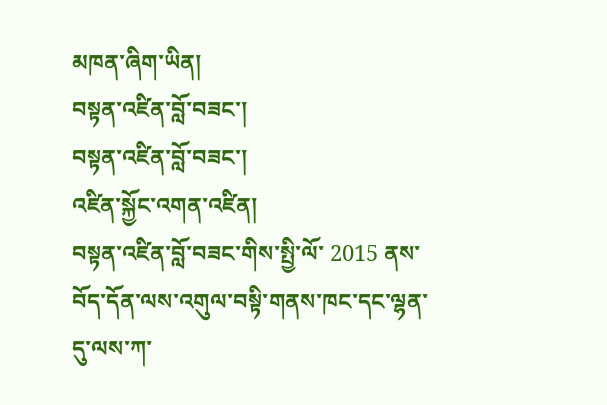མཁན་ཞིག་ཡིན།
བསྟན་འཛིན་བློ་བཟང་།
བསྟན་འཛིན་བློ་བཟང་།
འཛིན་སྐྱོང་འགན་འཛིན།
བསྟན་འཛིན་བློ་བཟང་གིས་སྤྱི་ལོ་ 2015 ནས་བོད་དོན་ལས་འགུལ་བསྟི་གནས་ཁང་དང་ལྷན་དུ་ལས་ཀ་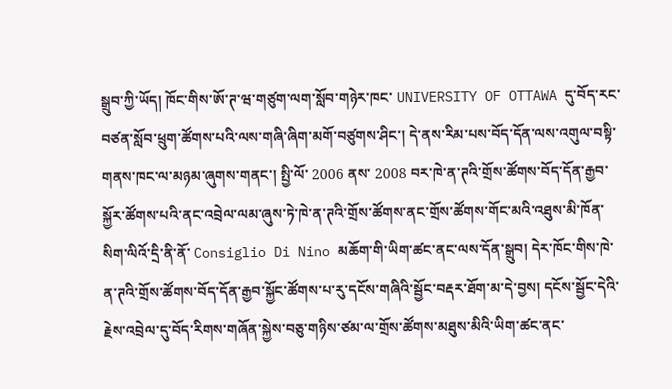སྒྲུབ་ཀྱི་ཡོད། ཁོང་གིས་ཨོ་ཊ་ཝ་གཙུག་ལག་སློབ་གཉེར་ཁང་ UNIVERSITY OF OTTAWA དུ་བོད་རང་བཙན་སློབ་ཕྲུག་ཚོགས་པའི་ལས་གཞི་ཞིག་མགོ་བཙུགས་ཤིང་། དེ་ནས་རིམ་པས་བོད་དོན་ལས་འགུལ་བསྟི་གནས་ཁང་ལ་མཉམ་ཞུགས་གནང་། སྤྱི་ལོ་ 2006 ནས་ 2008 བར་ཁེ་ན་ཊའི་གྲོས་ཚོགས་བོད་དོན་རྒྱབ་སྐྱོར་ཚོགས་པའི་ནང་འབྲེལ་ལམ་ཞུས་ཏེ་ཁེ་ན་ཊའི་གྲོས་ཚོགས་ནང་གྲོས་ཚོགས་གོང་མའི་འཐུས་མི་ཁོན་སིག་ལིའོ་དྲི་ནི་ནོ་ Consiglio Di Nino མཆོག་གི་ཡིག་ཚང་ནང་ལས་དོན་སྒྲུབ། དེར་ཁོང་གིས་ཁེ་ན་ཊའི་གྲོས་ཚོགས་བོད་དོན་རྒྱབ་སྐྱོང་ཚོགས་པ་རུ་དངོས་གཞིའི་སྦྱོང་བརྡར་ཐོག་མ་དེ་བྱས། དངོས་སྦྱོང་དེའི་རྗེས་འབྲེལ་དུ་བོད་རིགས་གཞོན་སྐྱེས་བཅུ་གཉིས་ཙམ་ལ་གྲོས་ཚོགས་མཐུས་མིའི་ཡིག་ཚང་ནང་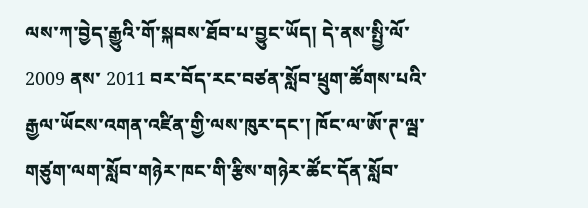ལས་ཀ་བྱེད་རྒྱུའི་གོ་སྐབས་ཐོབ་པ་བྱུང་ཡོད། དེ་ནས་སྤྱི་ལོ་ 2009 ནས་ 2011 བར་བོད་རང་བཙན་སློབ་ཕྲུག་ཚོགས་པའི་རྒྱལ་ཡོངས་འགན་འཛིན་གྱི་ལས་ཁུར་དང་། ཁོང་ལ་ཨོ་ཊ་ལྦ་གཙུག་ལག་སློབ་གཉེར་ཁང་གི་རྩིས་གཉེར་ཚོང་དོན་སློབ་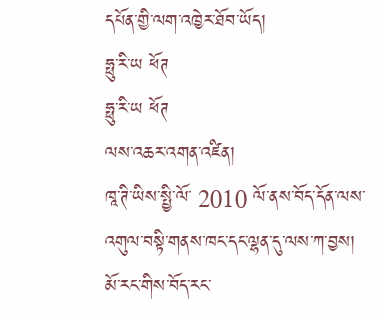དཔོན་གྱི་ལག་འཁྱེར་ཐོབ་ཡོད།
ཧྥུ་རི་ཡ ཕོཊ
ཧྥུ་རི་ཡ ཕོཊ
ལས་འཆར་འགན་འཛིན།
ཁཱ་ཊི་ཡིས་སྤྱི་ལོ་ 2010 ལོ་ནས་བོད་དོན་ལས་འགུལ་བསྟི་གནས་ཁང་དང་ལྷན་དུ་ལས་ཀ་བྱས། མོ་རང་གིས་བོད་རང་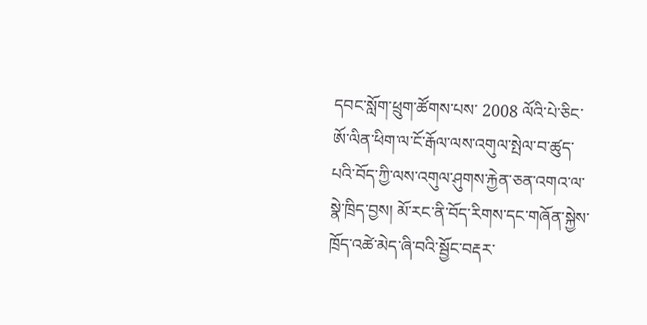དབང་སློག་ཕྲུག་ཚོགས་པས་ 2008 ལོའི་པེ་ཅིང་ཨོ་ལིན་ཕིག་ལ་ངོ་རྒོལ་ལས་འགུལ་སྤེལ་བ་ཚུད་པའི་བོད་ཀྱི་ལས་འགུལ་ཤུགས་རྐྱེན་ཅན་འགའ་ལ་སྣེ་ཁྲིད་བྱས། མོ་རང་ནི་བོད་རིགས་དང་གཞོན་སྐྱེས་ཁྲོད་འཚེ་མེད་ཞི་བའི་སྦྱོང་བརྡར་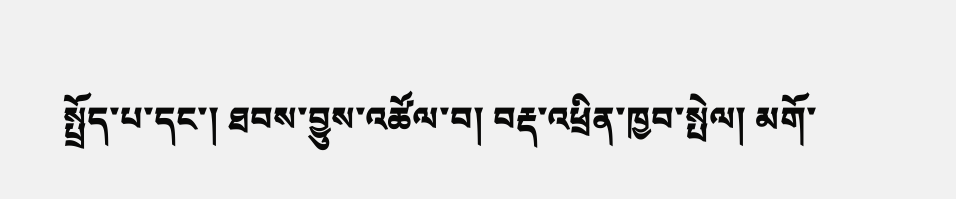སྤྲོད་པ་དང་། ཐབས་བྱུས་འཚོལ་བ། བརྡ་འཕྲིན་ཁྱབ་སྤེལ། མགོ་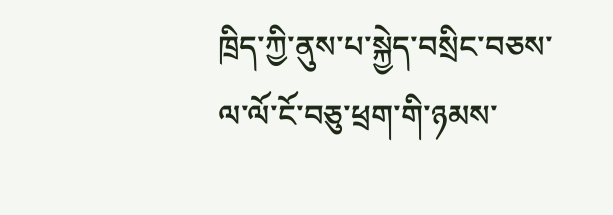ཁྲིད་ཀྱི་ནུས་པ་སྐྱེད་བསྲིང་བཅས་ལ་ལོ་ངོ་བཅུ་ཕྲག་གི་ཉམས་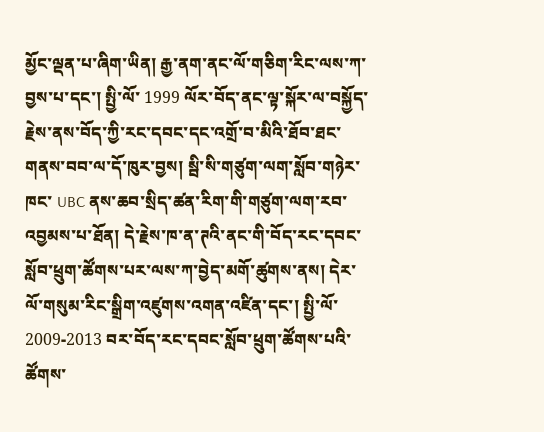མྱོང་ལྡན་པ་ཞིག་ཡིན། རྒྱ་ནག་ནང་ལོ་གཅིག་རིང་ལས་ཀ་བྱས་པ་དང་། སྤྱི་ལོ་ 1999 ལོར་བོད་ནང་ལྟ་སྐོར་ལ་བསྐྱོད་རྗེས་ནས་བོད་ཀྱི་རང་དབང་དང་འགྲོ་བ་མིའི་ཐོབ་ཐང་གནས་བབ་ལ་དོ་ཁུར་བྱས། སྦི་སི་གཙུག་ལག་སློབ་གཉེར་ཁང་ UBC ནས་ཆབ་སྲིད་ཚན་རིག་གི་གཙུག་ལག་རབ་འབྱམས་པ་ཐོན། དེ་རྗེས་ཁ་ན་ཊའི་ནང་གི་བོད་རང་དབང་སློབ་ཕྲུག་ཚོགས་པར་ལས་ཀ་བྱེད་མགོ་ཚུགས་ནས། དེར་ལོ་གསུམ་རིང་སྒྲིག་འཛུགས་འགན་འཛིན་དང་། སྤྱི་ལོ་ 2009-2013 བར་བོད་རང་དབང་སློབ་ཕྲུག་ཚོགས་པའི་ཚོགས་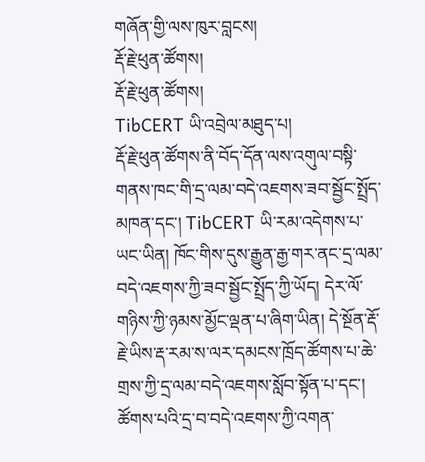གཞོན་གྱི་ལས་ཁུར་བླངས།
རྡོ་རྗེ་ཕུན་ཚོགས།
རྡོ་རྗེ་ཕུན་ཚོགས།
TibCERT ཡི་འབྲེལ་མཐུད་པ།
རྡོ་རྗེ་ཕུན་ཚོགས་ནི་བོད་དོན་ལས་འགུལ་བསྟི་གནས་ཁང་གི་དྲ་ལམ་བདེ་འཇགས་ཟབ་སྦྱོང་སྤྲོད་མཁན་དང་། TibCERT ཡི་རམ་འདེགས་པ་ཡང་ཡིན། ཁོང་གིས་དུས་རྒྱུན་རྒྱ་གར་ནང་དྲ་ལམ་བདེ་འཇགས་ཀྱི་ཟབ་སྦྱོང་སྤྲོད་ཀྱི་ཡོད། དེར་ལོ་གཉིས་ཀྱི་ཉམས་མྱོང་ལྡན་པ་ཞིག་ཡིན། དེ་སྔོན་རྡོ་རྗེ་ཡིས་རྡ་རམ་ས་ལར་དམངས་ཁྲོད་ཚོགས་པ་ཆེ་གྲས་ཀྱི་དྲ་ལམ་བདེ་འཇགས་སློབ་སྟོན་པ་དང་། ཚོགས་པའི་དྲ་བ་བདེ་འཇགས་ཀྱི་འགན་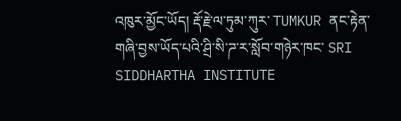འཁུར་མྱོང་ཡོད། རྡོ་རྗེ་ལ་ཏུམ་ཀུར་ TUMKUR ནང་རྟེན་གཞི་བྱས་ཡོད་པའི་ཤྲི་སི་ཌ་ར་སློབ་གཉེར་ཁང་ SRI SIDDHARTHA INSTITUTE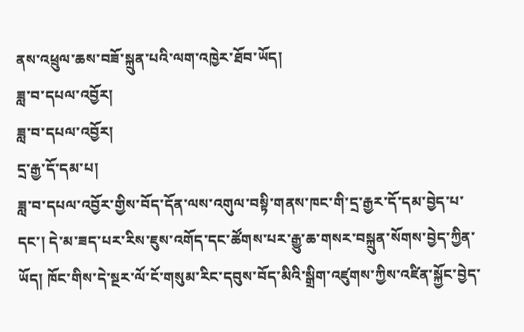ནས་འཕྲུལ་ཆས་བཟོ་སྐྲུན་པའི་ལག་འཁྱེར་ཐོབ་ཡོད།
ཟླ་བ་དཔལ་འབྱོར།
ཟླ་བ་དཔལ་འབྱོར།
དྲ་རྒྱ་དོ་དམ་པ།
ཟླ་བ་དཔལ་འབྱོར་གྱིས་བོད་དོན་ལས་འགུལ་བསྟི་གནས་ཁང་གི་དྲ་རྒྱར་དོ་དམ་བྱེད་པ་དང་། དེ་མ་ཟད་པར་རིས་ཇུས་འགོད་དང་ཚོགས་པར་རྒྱུ་ཆ་གསར་བསྐྲུན་སོགས་བྱེད་ཀྱིན་ཡོད། ཁོང་གིས་དེ་སྔར་ལོ་ངོ་གསུམ་རིང་དབུས་བོད་མིའི་སྒྲིག་འཛུགས་ཀྱིས་འཛིན་སྐྱོང་བྱེད་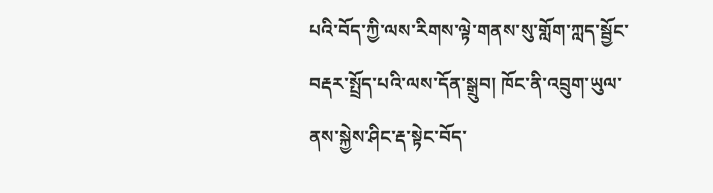པའི་བོད་ཀྱི་ལས་རིགས་ལྟེ་གནས་སུ་གློག་ཀླད་སྦྱོང་བརྡར་སྤྲོད་པའི་ལས་དོན་སྒྲུབ། ཁོང་ནི་འབྲུག་ཡུལ་ནས་སྐྱེས་ཤིང་རྡ་སྟེང་བོད་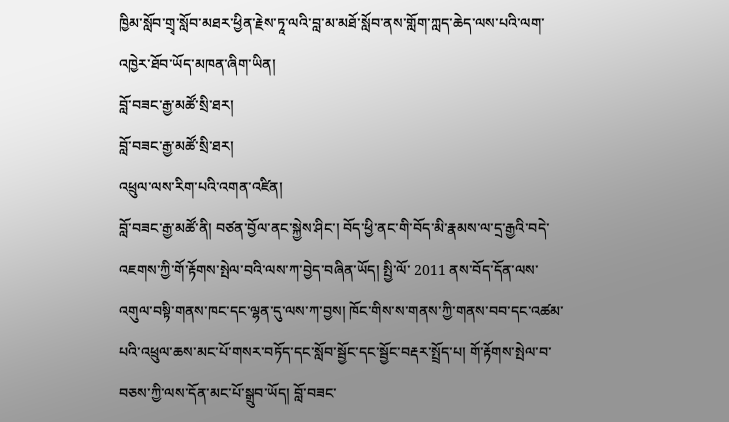ཁྱིམ་སློབ་གྲྭ་སློབ་མཐར་ཕྱིན་རྗེས་ཏཱ་ལའི་བླ་མ་མཐོ་སློབ་ནས་གློག་ཀླད་ཆེད་ལས་པའི་ལག་འཁྱེར་ཐོབ་ཡོད་མཁན་ཞིག་ཡིན།
བློ་བཟང་རྒྱ་མཚོ་སྲི་ཐར།
བློ་བཟང་རྒྱ་མཚོ་སྲི་ཐར།
འཕྲུལ་ལས་རིག་པའི་འགན་འཛིན།
བློ་བཟང་རྒྱ་མཚོ་ནི། བཙན་བྱོལ་ནང་སྐྱེས་ཤིང་། བོད་ཕྱི་ནང་གི་བོད་མི་རྣམས་ལ་དྲ་རྒྱའི་བདེ་འཇགས་ཀྱི་གོ་རྟོགས་སྤེལ་བའི་ལས་ཀ་བྱེད་བཞིན་ཡོད། སྤྱི་ལོ་ 2011 ནས་བོད་དོན་ལས་འགུལ་བསྟི་གནས་ཁང་དང་ལྷན་དུ་ལས་ཀ་བྱས། ཁོང་གིས་ས་གནས་ཀྱི་གནས་བབ་དང་འཚམ་པའི་འཕྲུལ་ཆས་མང་པོ་གསར་བཏོད་དང་སློབ་སྦྱོང་དང་སྦྱོང་བརྡར་སྤྲོད་པ། གོ་རྟོགས་སྤེལ་བ་བཅས་ཀྱི་ལས་དོན་མང་པོ་སྒྲུབ་ཡོད། བློ་བཟང་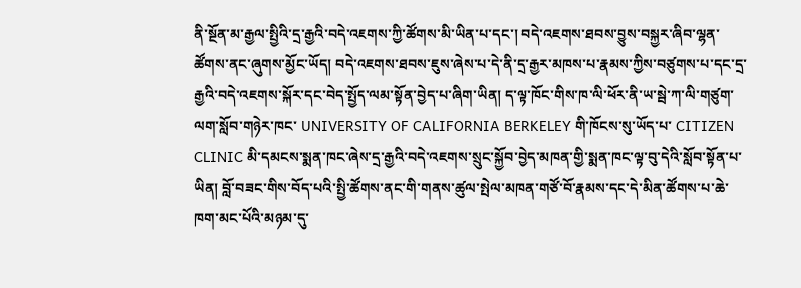ནི་སྔོན་མ་རྒྱལ་སྤྱིའི་དྲ་རྒྱའི་བདེ་འཇགས་ཀྱི་ཚོགས་མི་ཡིན་པ་དང་། བདེ་འཇགས་ཐབས་བྱུས་བསྐྱར་ཞིབ་ལྷན་ཚོགས་ནང་ཞུགས་མྱོང་ཡོད། བདེ་འཇགས་ཐབས་ཇུས་ཞེས་པ་དེ་ནི་དྲ་རྒྱར་མཁས་པ་རྣམས་ཀྱིས་བཙུགས་པ་དང་དྲ་རྒྱའི་བདེ་འཇགས་སྐོར་དང་བེད་སྤྱོད་ལམ་སྟོན་བྱེད་པ་ཞིག་ཡིན། ད་ལྟ་ཁོང་གིས་ཁ་ལི་ཕོར་ནི་ཡ་སྦེ་ཀ་ལི་གཙུག་ལག་སློབ་གཉེར་ཁང་ UNIVERSITY OF CALIFORNIA BERKELEY གི་ཁོངས་སུ་ཡོད་པ་ CITIZEN CLINIC མི་དམངས་སྨན་ཁང་ཞེས་དྲ་རྒྱའི་བདེ་འཇགས་སྲུང་སྐྱོབ་བྱེད་མཁན་གྱི་སྨན་ཁང་ལྟ་བུ་དེའི་སློབ་སྟོན་པ་ཡིན། བློ་བཟང་གིས་བོད་པའི་སྤྱི་ཚོགས་ནང་གི་གནས་ཚུལ་སྤེལ་མཁན་གཙོ་བོ་རྣམས་དང་དེ་མིན་ཚོགས་པ་ཆེ་ཁག་མང་པོའི་མཉམ་དུ་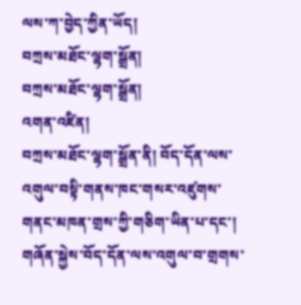ལས་ཀ་བྱེད་ཀྱིན་ཡོད།
བཀྲས་མཐོང་ལྷག་སྒྲོན།
བཀྲས་མཐོང་ལྷག་སྒྲོན།
འགན་འཛིན།
བཀྲས་མཐོང་ལྷག་སྒྲོན་ནི། བོད་དོན་ལས་འགུལ་བསྟི་གནས་ཁང་གསར་འཛུགས་གནང་མཁན་གྲས་ཀྱི་གཅིག་ཡིན་པ་དང་། གཞོན་སྐྱེས་བོད་དོན་ལས་འགུལ་བ་གྲགས་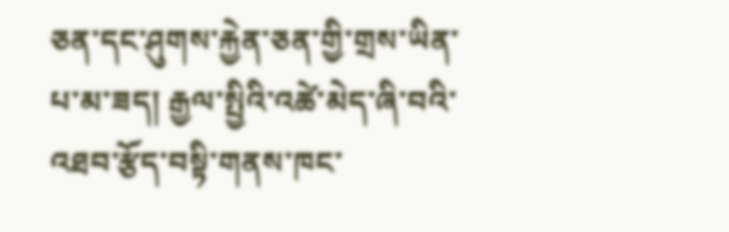ཅན་དང་ཤུགས་རྐྱེན་ཅན་གྱི་གྲས་ཡིན་པ་མ་ཟད། རྒྱལ་སྤྱིའི་འཚེ་མེད་ཞི་བའི་འཐབ་རྩོད་བསྟི་གནས་ཁང་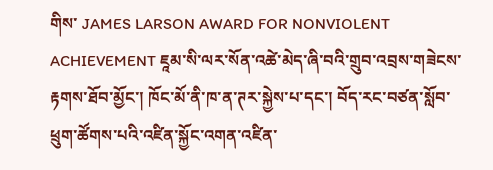གིས་ JAMES LARSON AWARD FOR NONVIOLENT ACHIEVEMENT ཇཱམ་སི་ལར་སོན་འཚེ་མེད་ཞི་བའི་གྲུབ་འབྲས་གཟེངས་རྟགས་ཐོབ་མྱོང་། ཁོང་མོ་ནི་ཁ་ན་ཊར་སྐྱེས་པ་དང་། བོད་རང་བཙན་སློབ་ཕྲུག་ཚོགས་པའི་འཛིན་སྐྱོང་འགན་འཛིན་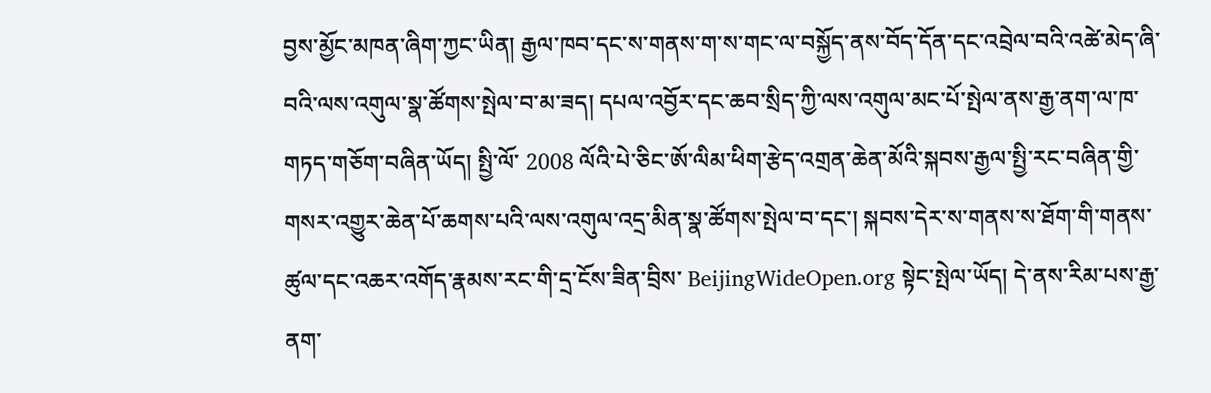བྱས་མྱོང་མཁན་ཞིག་ཀྱང་ཡིན། རྒྱལ་ཁབ་དང་ས་གནས་ག་ས་གང་ལ་བསྐྱོད་ནས་བོད་དོན་དང་འབྲེལ་བའི་འཚེ་མེད་ཞི་བའི་ལས་འགུལ་སྣ་ཚོགས་སྤེལ་བ་མ་ཟད། དཔལ་འབྱོར་དང་ཆབ་སྲིད་ཀྱི་ལས་འགུལ་མང་པོ་སྤེལ་ནས་རྒྱ་ནག་ལ་ཁ་གཏད་གཅོག་བཞིན་ཡོད། སྤྱི་ལོ་ 2008 ལོའི་པེ་ཅིང་ཨོ་ལིམ་ཕིག་རྩེད་འགྲན་ཆེན་མོའི་སྐབས་རྒྱལ་སྤྱི་རང་བཞིན་གྱི་གསར་འགྱུར་ཆེན་པོ་ཆགས་པའི་ལས་འགུལ་འདྲ་མིན་སྣ་ཚོགས་སྤེལ་བ་དང་། སྐབས་དེར་ས་གནས་ས་ཐོག་གི་གནས་ཚུལ་དང་འཆར་འགོད་རྣམས་རང་གི་དྲ་ངོས་ཟིན་བྲིས་ BeijingWideOpen.org སྟེང་སྤེལ་ཡོད། དེ་ནས་རིམ་པས་རྒྱ་ནག་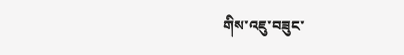གིས་འཇུ་བཟུང་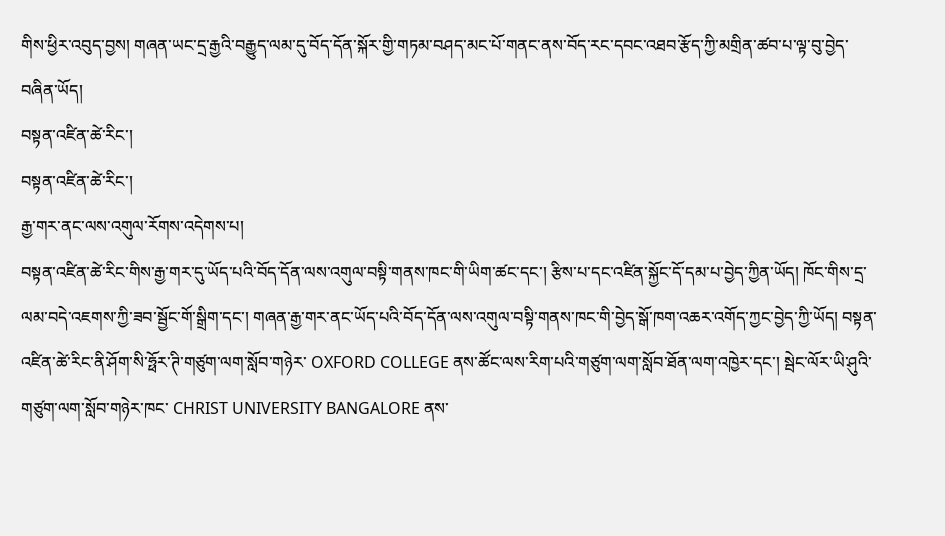གིས་ཕྱིར་འབུད་བྱས། གཞན་ཡང་དྲ་རྒྱའི་བརྒྱུད་ལམ་དུ་བོད་དོན་སྐོར་གྱི་གཏམ་བཤད་མང་པོ་གནང་ནས་བོད་རང་དབང་འཐབ་རྩོད་ཀྱི་མགྲིན་ཚབ་པ་ལྟ་བུ་བྱེད་བཞིན་ཡོད།
བསྟན་འཛིན་ཚེ་རིང་།
བསྟན་འཛིན་ཚེ་རིང་།
རྒྱ་གར་ནང་ལས་འགུལ་རོགས་འདེགས་པ།
བསྟན་འཛིན་ཚེ་རིང་གིས་རྒྱ་གར་དུ་ཡོད་པའི་བོད་དོན་ལས་འགུལ་བསྟི་གནས་ཁང་གི་ཡིག་ཚང་དང་། རྩིས་པ་དང་འཛིན་སྐྱོང་དོ་དམ་པ་བྱེད་ཀྱིན་ཡོད། ཁོང་གིས་དྲ་ལམ་བདེ་འཇགས་ཀྱི་ཟབ་སྦྱོང་གོ་སྒྲིག་དང་། གཞན་རྒྱ་གར་ནང་ཡོད་པའི་བོད་དོན་ལས་འགུལ་བསྟི་གནས་ཁང་གི་བྱེད་སྒོ་ཁག་འཆར་འགོད་ཀྱང་བྱེད་ཀྱི་ཡོད། བསྟན་འཛིན་ཚེ་རིང་ནི་ཤོག་སི་ཧྥོར་ཊི་གཙུག་ལག་སློབ་གཉེར་ OXFORD COLLEGE ནས་ཚོང་ལས་རིག་པའི་གཙུག་ལག་སློབ་ཐོན་ལག་འཁྱེར་དང་། སྦེང་ལོར་ཡི་ཤུའི་གཙུག་ལག་སློབ་གཉེར་ཁང་ CHRIST UNIVERSITY BANGALORE ནས་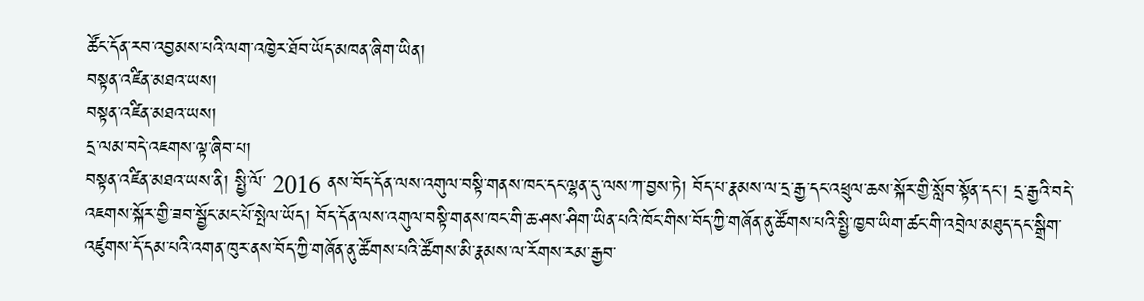ཚོང་དོན་རབ་འབྱམས་པའི་ལག་འཁྱེར་ཐོབ་ཡོད་མཁན་ཞིག་ཡིན།
བསྟན་འཛིན་མཐའ་ཡས།
བསྟན་འཛིན་མཐའ་ཡས།
དྲ་ལམ་བདེ་འཇགས་ལྟ་ཞིབ་པ།
བསྟན་འཛིན་མཐའ་ཡས་ནི། སྤྱི་ལོ་ 2016 ནས་བོད་དོན་ལས་འགུལ་བསྟི་གནས་ཁང་དང་ལྷན་དུ་ལས་ཀ་བྱས་ཏེ། བོད་པ་རྣམས་ལ་དྲ་རྒྱ་དང་འཕྲུལ་ཆས་སྐོར་གྱི་སློབ་སྟོན་དང་། དྲ་རྒྱའི་བདེ་འཇགས་སྐོར་གྱི་ཟབ་སྦྱོང་མང་པོ་སྤེལ་ཡོད། བོད་དོན་ལས་འགུལ་བསྟི་གནས་ཁང་གི་ཆ་ཤས་ཤིག་ཡིན་པའི་ཁོང་གིས་བོད་ཀྱི་གཞོན་ནུ་ཚོགས་པའི་སྤྱི་ཁྱབ་ཡིག་ཚང་གི་འབྲེལ་མཐུད་དང་སྒྲིག་འཛུགས་དོ་དམ་པའི་འགན་ཁུར་ནས་བོད་ཀྱི་གཞོན་ནུ་ཚོགས་པའི་ཚོགས་མི་རྣམས་ལ་རོགས་རམ་རྒྱབ་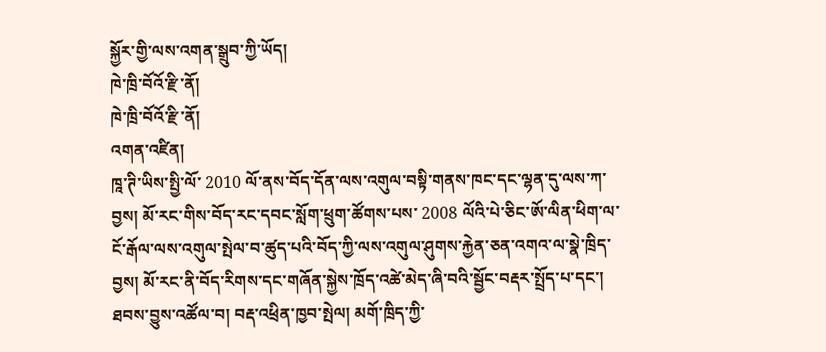སྐྱོར་གྱི་ལས་འགན་སྒྲུབ་ཀྱི་ཡོད།
ཁེ་ཁྲི་བོའོ་རྫི་ནོ།
ཁེ་ཁྲི་བོའོ་རྫི་ནོ།
འགན་འཛིན།
ཁཱ་ཊི་ཡིས་སྤྱི་ལོ་ 2010 ལོ་ནས་བོད་དོན་ལས་འགུལ་བསྟི་གནས་ཁང་དང་ལྷན་དུ་ལས་ཀ་བྱས། མོ་རང་གིས་བོད་རང་དབང་སློག་ཕྲུག་ཚོགས་པས་ 2008 ལོའི་པེ་ཅིང་ཨོ་ལིན་ཕིག་ལ་ངོ་རྒོལ་ལས་འགུལ་སྤེལ་བ་ཚུད་པའི་བོད་ཀྱི་ལས་འགུལ་ཤུགས་རྐྱེན་ཅན་འགའ་ལ་སྣེ་ཁྲིད་བྱས། མོ་རང་ནི་བོད་རིགས་དང་གཞོན་སྐྱེས་ཁྲོད་འཚེ་མེད་ཞི་བའི་སྦྱོང་བརྡར་སྤྲོད་པ་དང་། ཐབས་བྱུས་འཚོལ་བ། བརྡ་འཕྲིན་ཁྱབ་སྤེལ། མགོ་ཁྲིད་ཀྱི་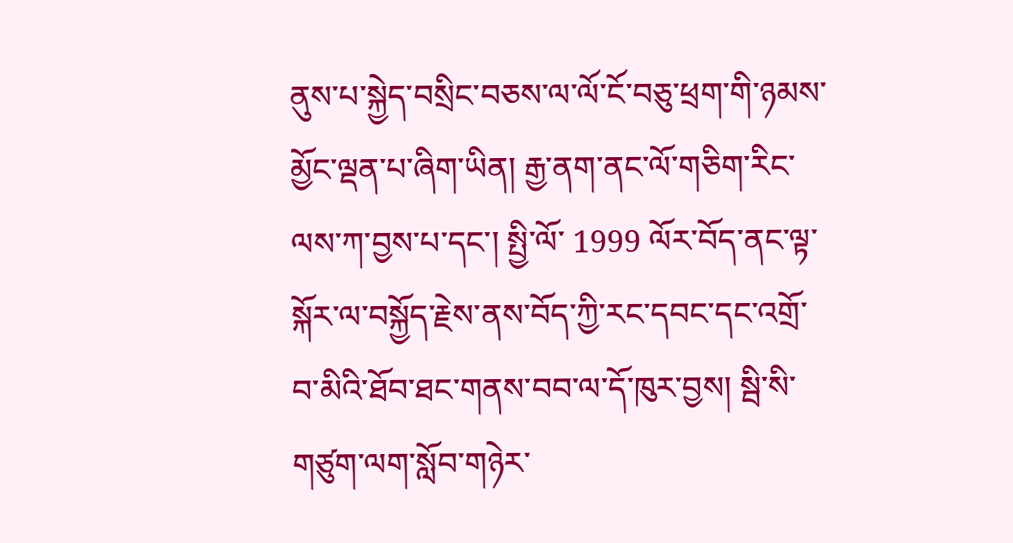ནུས་པ་སྐྱེད་བསྲིང་བཅས་ལ་ལོ་ངོ་བཅུ་ཕྲག་གི་ཉམས་མྱོང་ལྡན་པ་ཞིག་ཡིན། རྒྱ་ནག་ནང་ལོ་གཅིག་རིང་ལས་ཀ་བྱས་པ་དང་། སྤྱི་ལོ་ 1999 ལོར་བོད་ནང་ལྟ་སྐོར་ལ་བསྐྱོད་རྗེས་ནས་བོད་ཀྱི་རང་དབང་དང་འགྲོ་བ་མིའི་ཐོབ་ཐང་གནས་བབ་ལ་དོ་ཁུར་བྱས། སྦི་སི་གཙུག་ལག་སློབ་གཉེར་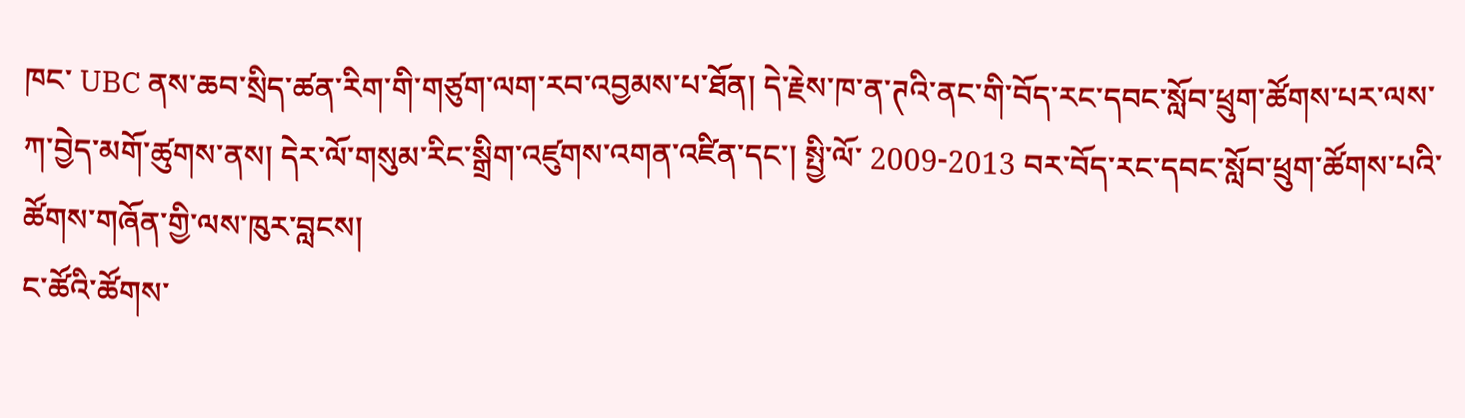ཁང་ UBC ནས་ཆབ་སྲིད་ཚན་རིག་གི་གཙུག་ལག་རབ་འབྱམས་པ་ཐོན། དེ་རྗེས་ཁ་ན་ཊའི་ནང་གི་བོད་རང་དབང་སློབ་ཕྲུག་ཚོགས་པར་ལས་ཀ་བྱེད་མགོ་ཚུགས་ནས། དེར་ལོ་གསུམ་རིང་སྒྲིག་འཛུགས་འགན་འཛིན་དང་། སྤྱི་ལོ་ 2009-2013 བར་བོད་རང་དབང་སློབ་ཕྲུག་ཚོགས་པའི་ཚོགས་གཞོན་གྱི་ལས་ཁུར་བླངས།
ང་ཚོའི་ཚོགས་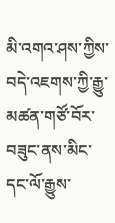མི་འགའ་ཤས་ཀྱིས་བདེ་འཇགས་ཀྱི་རྒྱུ་མཚན་གཙོ་བོར་བཟུང་ནས་མིང་དང་ལོ་རྒྱུས་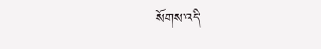སོགས་འདི་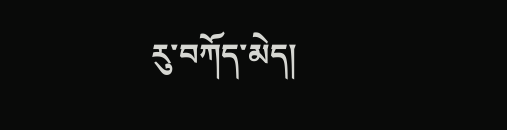རུ་བཀོད་མེད།